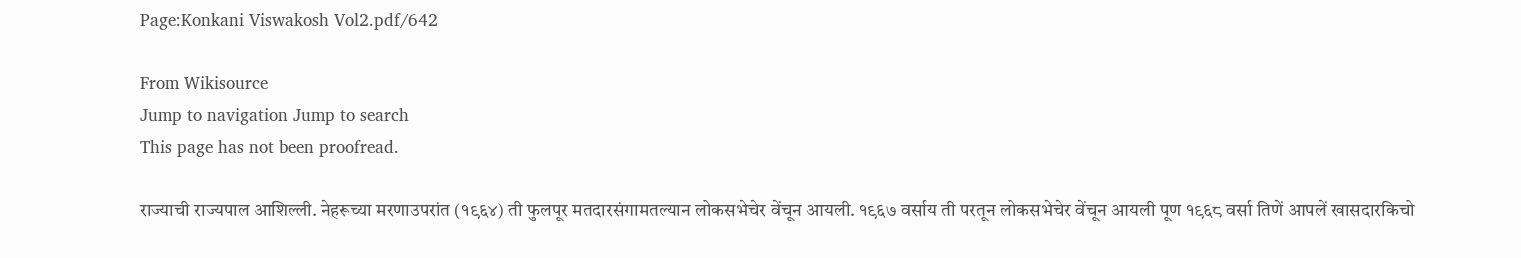Page:Konkani Viswakosh Vol2.pdf/642

From Wikisource
Jump to navigation Jump to search
This page has not been proofread.

राज्याची राज्यपाल आशिल्ली. नेहरूच्या मरणाउपरांत (१९६४) ती फुलपूर मतदारसंगामतल्यान लोकसभेचेर वेंचून आयली. १९६७ वर्साय ती परतून लोकसभेचेर वेंचून आयली पूण १९६८ वर्सा तिणें आपलें खासदारकिचो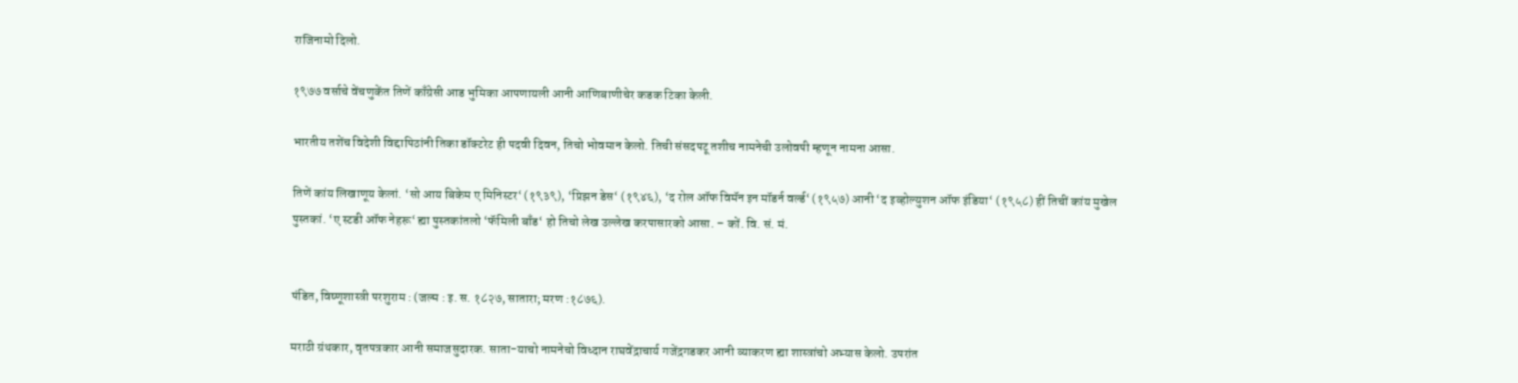राजिनामो दिलो.

१९७७ वर्साचे वेंचणुकेंत तिणें काँग्रेसी आड भुमिका आपणायली आनी आणिबाणीचेर कडक टिका केली.

भारतीय तशेंच विदेशी विद्दापिठांनी तिका डॉक्टरेट ही पदवी दिवन, तिचो भोवमान केलो. तिची संसदपटू तशीच नामनेची उलोवपी म्हणून नामना आसा.

तिणें कांय लिखाणूय केलां. ‘सो आय बिकेम ए मिनिस्टर‘ (१९३९), ‘प्रिझन डेस‘ (१९४६), ‘द रोल ऑफ विमॅन इन मॉडर्न वर्ल्ड‘ (१९५७) आनी ‘द इव्होल्युशन ऑफ इंडिया‘ (१९५८) हीं तिचीं कांय मुखेल पुस्तकां. ‘ए स्टडी ऑफ नेहरू‘ ह्या पुस्तकांतलो ‘फॅमिली बाँड‘ हो तिचो लेख उल्लेख करपासारको आसा. – कों. वि. सं. मं.


पंडित, विष्णूशास्त्री परशुराम : (जल्म : इ. स. १८२७, सातारा; मरण :१८७६).

मराठी ग्रंथकार, वृतपत्रकार आनी समाजसुदारक. साता-याचो नामनेचो विध्दान राघवेंद्राचार्य गजेंद्रगडकर आनी व्याकरण ह्या शास्त्रांचो अभ्यास केलो. उपरांत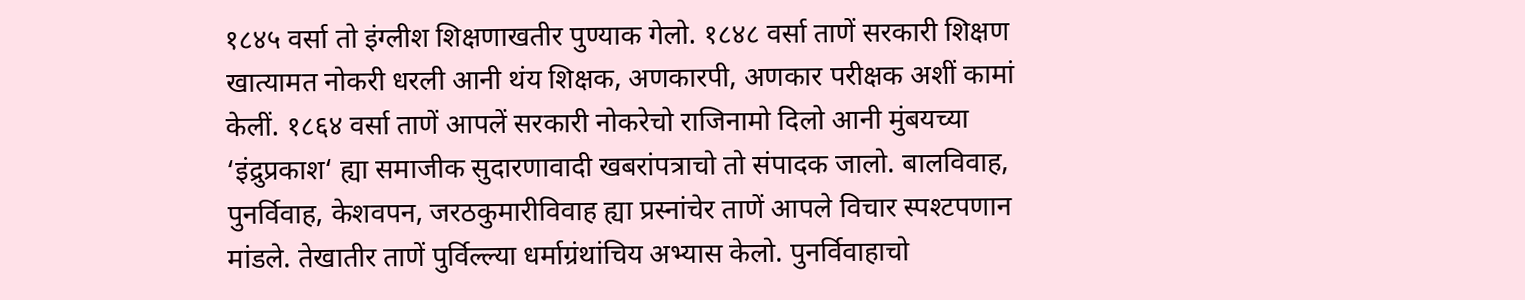१८४५ वर्सा तो इंग्लीश शिक्षणाखतीर पुण्याक गेलो. १८४८ वर्सा ताणें सरकारी शिक्षण खात्यामत नोकरी धरली आनी थंय शिक्षक, अणकारपी, अणकार परीक्षक अशीं कामां केलीं. १८६४ वर्सा ताणें आपलें सरकारी नोकरेचो राजिनामो दिलो आनी मुंबयच्या ‘इंद्रुप्रकाश‘ ह्या समाजीक सुदारणावादी खबरांपत्राचो तो संपादक जालो. बालविवाह, पुनर्विवाह, केशवपन, जरठकुमारीविवाह ह्या प्रस्नांचेर ताणें आपले विचार स्पश्टपणान मांडले. तेखातीर ताणें पुर्विल्ल्या धर्माग्रंथांचिय अभ्यास केलो. पुनर्विवाहाचो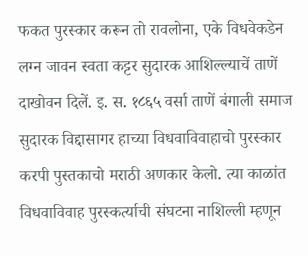फकत पुरस्कार करून तो रावलोना, एके विधवेकडेन लग्न जावन स्वता कट्टर सुदारक आशिल्ल्याचें ताणें दाखोवन दिलें. इ. स. १८६५ वर्सा ताणें बंगाली समाज सुदारक विद्दासागर हाच्या विधवाविवाहाचो पुरस्कार करपी पुस्तकाचो मराठी अणकार केलो. त्या काळांत विधवाविवाह पुरस्कर्त्याची संघटना नाशिल्ली म्हणून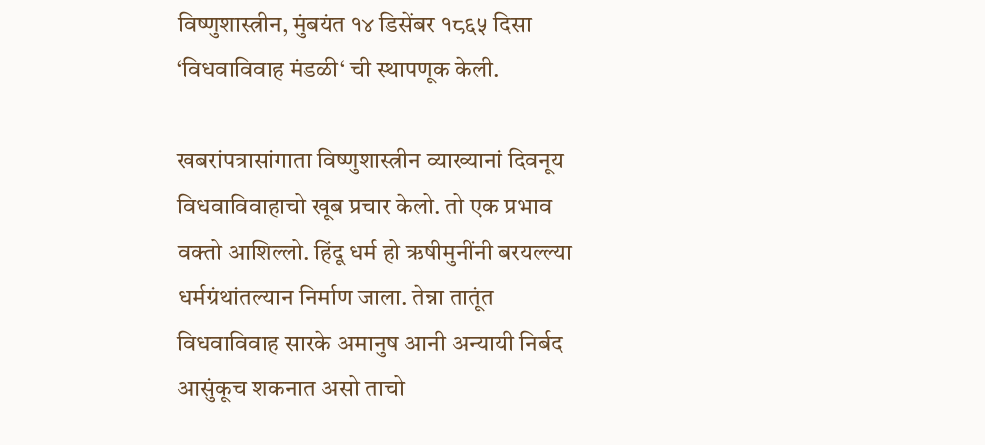विष्णुशास्त्रीन, मुंबयंत १४ डिसेंबर १८६५ दिसा ‘विधवाविवाह मंडळी‘ ची स्थापणूक केली.

खबरांपत्रासांगाता विष्णुशास्त्रीन व्याख्यानां दिवनूय विधवाविवाहाचो खूब प्रचार केलो. तो एक प्रभाव वक्तो आशिल्लो. हिंदू धर्म हो ऋषीमुनींनी बरयल्ल्या धर्मग्रंथांतल्यान निर्माण जाला. तेन्ना तातूंत विधवाविवाह सारके अमानुष आनी अन्यायी निर्बद आसुंकूच शकनात असो ताचो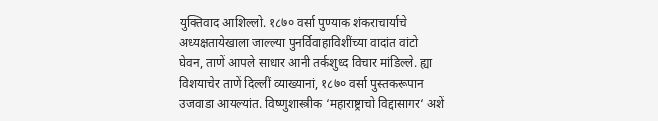युक्तिवाद आशिल्लो. १८७० वर्सा पुण्याक शंकराचार्याचे अध्यक्षतायेखाला जाल्ल्या पुनर्विवाहाविशींच्या वादांत वांटो घेवन, ताणें आपले साधार आनी तर्कशुध्द विचार मांडिल्ले. ह्या विशयाचेर ताणें दिल्लीं व्याख्यानां, १८७० वर्सा पुस्तकरूपान उजवाडा आयल्यांत. विष्णुशास्त्रीक ‘महाराष्ट्राचो विद्दासागर‘ अशें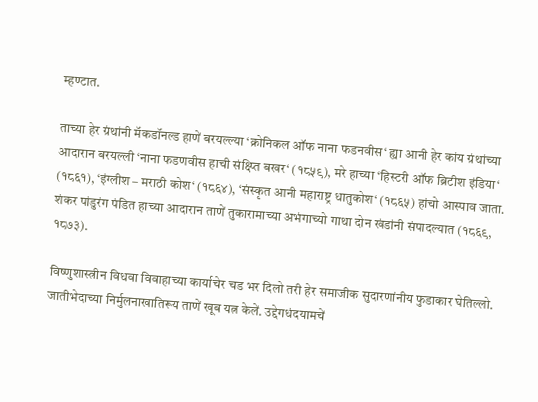म्हण्टात.

ताच्या हेर ग्रंथांनी मॅकडॉनल्ड हाणें बरयल्ल्या ‘क्रोनिकल ऑफ नाना फडनवीस‘ ह्या आनी हेर कांय ग्रंथांच्या आदारान बरयल्ली ‘नाना फडणवीस हाची संक्ष्प्ति बखर‘ (१८५९), मरे हाच्या ‘हिस्टरी ऑफ ब्रिटीश इंडिया‘ (१८६१), ‘इंग्लीश – मराठी कोश‘ (१८६४), ‘संस्कृत आनी महाराष्ट्र धातुकोश‘ (१८६५) हांचो आस्पाव जाता. शंकर पांडुरंग पंडित हाच्या आदारान ताणें तुकारामाच्या अभंगाच्यो गाथा दोन खंडांनी संपादल्यात (१८६९, १८७३).

विष्णुशास्त्रीन विधवा विवाहाच्या कार्याचेर चड भर दिलो तरी हेर समाजीक सुदारणांनीय फुडाकार घेतिल्लो. जातीभेदाच्या निर्मुलनाखातिरूय ताणें खूब यत्न केलें. उद्देगधंदयामचें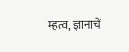म्हत्व, ज्ञानाचें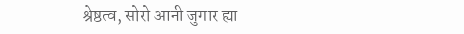श्रेष्ठत्व, सोरो आनी जुगार ह्या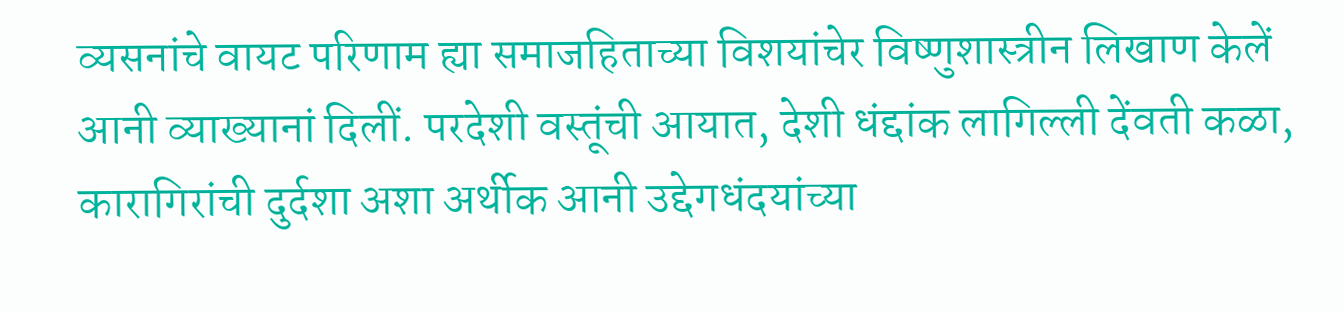व्यसनांचे वायट परिणाम ह्या समाजहिताच्या विशयांचेर विष्णुशास्त्रीन लिखाण केलें आनी व्याख्यानां दिलीं. परदेशी वस्तूंची आयात, देशी धंद्दांक लागिल्ली देंवती कळा, कारागिरांची दुर्दशा अशा अर्थीक आनी उद्देगधंदयांच्या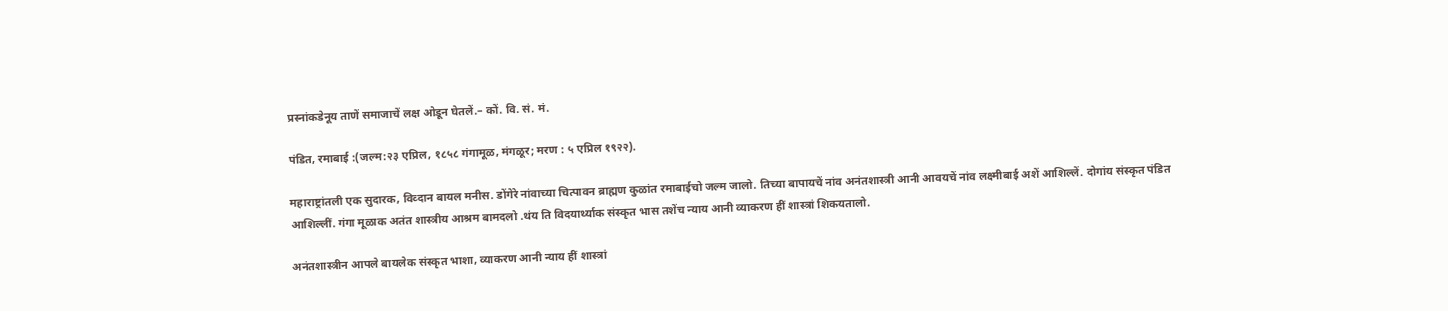प्रस्नांकडेनूय ताणें समाजाचें लक्ष ओडून घेतलें.– कों. वि. सं. मं.

पंडित, रमाबाई :(जल्म:२३ एप्रिल, १८५८ गंगामूळ, मंगळूर; मरण : ५ एप्रिल १९२२).

महाराष्ट्रांतली एक सुदारक, विव्दान बायल मनीस. डोंगेरे नांवाच्या चित्पावन ब्राह्मण कुळांत रमाबाईचो जल्म जालो. तिच्या बापायचें नांव अनंतशास्त्री आनी आवयचें नांव लक्ष्मीबाई अशें आशिल्लें. दोगांय संस्कृत पंडित आशिल्लीं. गंगा मूळाक अतंत शास्त्रीय आश्रम बामदलो .थंय ति विदयार्थ्याक संस्कृत भास तशेंच न्याय आनी व्याकरण हीं शास्त्रां शिकयतालो.

अनंतशास्त्रीन आपले बायलेक संस्कृत भाशा, व्याकरण आनी न्याय हीं शास्त्रां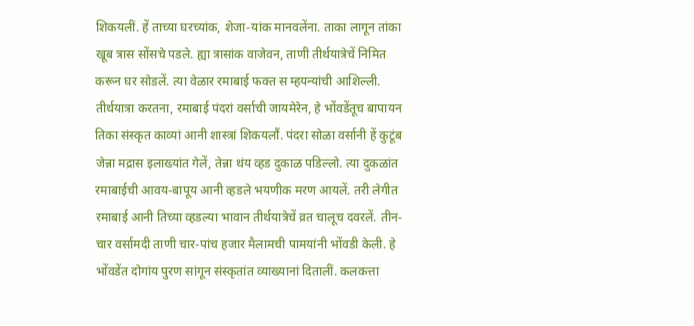शिकयलीं. हें ताच्या घरच्यांक, शेजा-यांक मानवलेंना. ताका लागून तांका खूब त्रास सोंसचे पडले. ह्या त्रासांक वाजेवन, ताणी तीर्थयात्रेचें निमित करून घर सोडलें. त्या वेळार रमाबाई फक्त स म्हयन्यांची आशिल्ली. तीर्थयात्रा करतना, रमाबाई पंदरां वर्साची जायमेरेन, हे भोंवडेंतूच बापायन तिका संस्कृत काव्यां आनी शास्त्रां शिकयलौं. पंदरा सोळा वर्सानी हें कुटूंब जेन्ना मद्रास इलाख्यांत गेलें, तेन्ना थंय व्हड दुकाळ पडिल्लो. त्या दुकळांत रमाबाईची आवय-बापूय आनी व्हडले भयणीक मरण आयलें. तरी लेगीत रमाबाई आनी तिच्या व्हडल्या भावान तीर्थयात्रेचें व्रत चालूच दवरलें. तीन- चार वर्सामदी ताणी चार-पांच हजार मैलामची पामयांनी भोंवडी केली. हे भोंवडेंत दोगांय पुरण सांगून संस्कृतांत व्याख्यानां दितालीं. कलकत्ता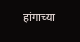हांगाच्या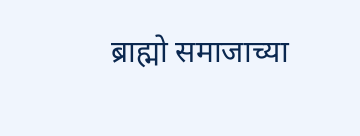ब्राह्मो समाजाच्या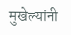मुखेल्यांनी